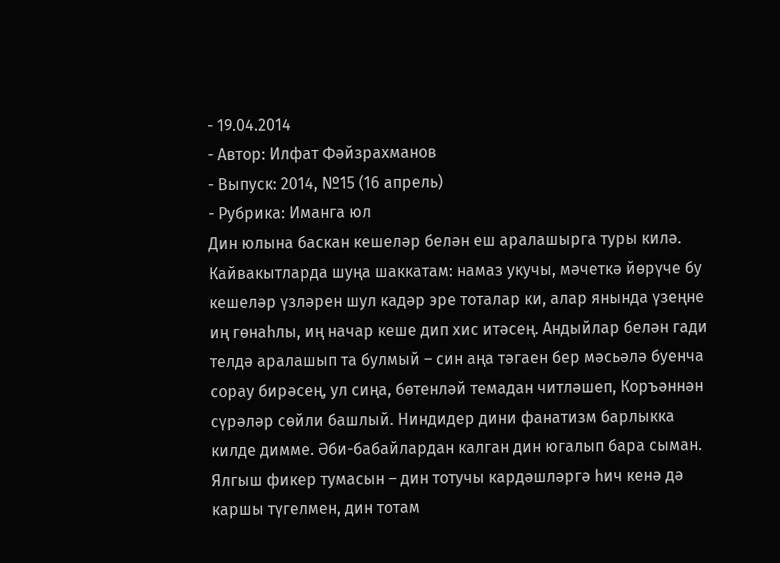- 19.04.2014
- Автор: Илфат Фәйзрахманов
- Выпуск: 2014, №15 (16 апрель)
- Рубрика: Иманга юл
Дин юлына баскан кешеләр белән еш аралашырга туры килә. Кайвакытларда шуңа шаккатам: намаз укучы, мәчеткә йөрүче бу кешеләр үзләрен шул кадәр эре тоталар ки, алар янында үзеңне иң гөнаһлы, иң начар кеше дип хис итәсең. Андыйлар белән гади телдә аралашып та булмый – син аңа тәгаен бер мәсьәлә буенча сорау бирәсең, ул сиңа, бөтенләй темадан читләшеп, Коръәннән сүрәләр сөйли башлый. Ниндидер дини фанатизм барлыкка килде димме. Әби-бабайлардан калган дин югалып бара сыман. Ялгыш фикер тумасын – дин тотучы кардәшләргә һич кенә дә каршы түгелмен, дин тотам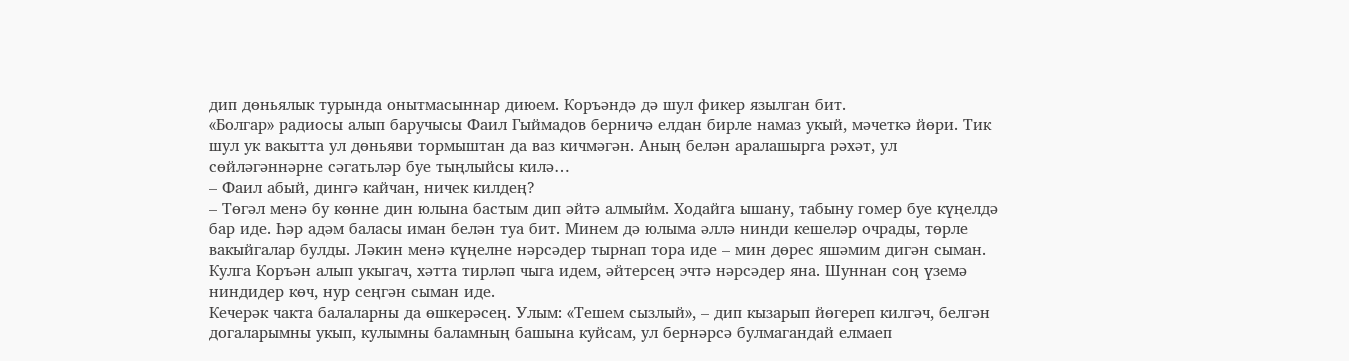дип дөньялык турында онытмасыннар диюем. Коръәндә дә шул фикер язылган бит.
«Болгар» радиосы алып баручысы Фаил Гыймадов берничә елдан бирле намаз укый, мәчеткә йөри. Тик шул ук вакытта ул дөньяви тормыштан да ваз кичмәгән. Аның белән аралашырга рәхәт, ул сөйләгәннәрне сәгатьләр буе тыңлыйсы килә…
– Фаил абый, дингә кайчан, ничек килдең?
– Төгәл менә бу көнне дин юлына бастым дип әйтә алмыйм. Ходайга ышану, табыну гомер буе күңелдә бар иде. Һәр адәм баласы иман белән туа бит. Минем дә юлыма әллә нинди кешеләр очрады, төрле вакыйгалар булды. Ләкин менә күңелне нәрсәдер тырнап тора иде – мин дөрес яшәмим дигән сыман. Кулга Коръән алып укыгач, хәтта тирләп чыга идем, әйтерсең эчтә нәрсәдер яна. Шуннан соң үземә ниндидер көч, нур сеңгән сыман иде.
Кечерәк чакта балаларны да өшкерәсең. Улым: «Тешем сызлый», – дип кызарып йөгереп килгәч, белгән догаларымны укып, кулымны баламның башына куйсам, ул бернәрсә булмагандай елмаеп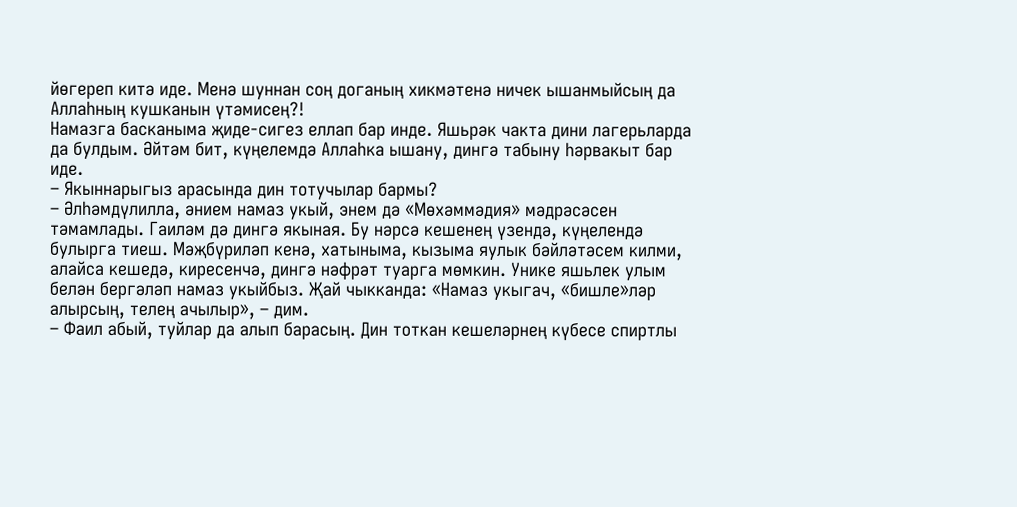йөгереп китә иде. Менә шуннан соң доганың хикмәтенә ничек ышанмыйсың да Аллаһның кушканын үтәмисең?!
Намазга басканыма җиде-сигез еллап бар инде. Яшьрәк чакта дини лагерьларда да булдым. Әйтәм бит, күңелемдә Аллаһка ышану, дингә табыну һәрвакыт бар иде.
– Якыннарыгыз арасында дин тотучылар бармы?
– Әлһәмдүлилла, әнием намаз укый, энем дә «Мөхәммәдия» мәдрәсәсен тәмамлады. Гаиләм дә дингә якыная. Бу нәрсә кешенең үзендә, күңелендә булырга тиеш. Мәҗбүриләп кенә, хатыныма, кызыма яулык бәйләтәсем килми, алайса кешедә, киресенчә, дингә нәфрәт туарга мөмкин. Унике яшьлек улым белән бергәләп намаз укыйбыз. Җай чыкканда: «Намаз укыгач, «бишле»ләр алырсың, телең ачылыр», – дим.
– Фаил абый, туйлар да алып барасың. Дин тоткан кешеләрнең күбесе спиртлы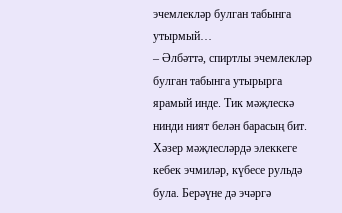эчемлекләр булган табынга утырмый…
– Әлбәттә, спиртлы эчемлекләр булган табынга утырырга ярамый инде. Тик мәҗлескә нинди ният белән барасың бит. Хәзер мәҗлесләрдә элеккеге кебек эчмиләр, күбесе рульдә була. Берәүне дә эчәргә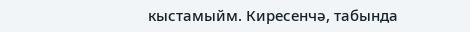кыстамыйм. Киресенчә, табында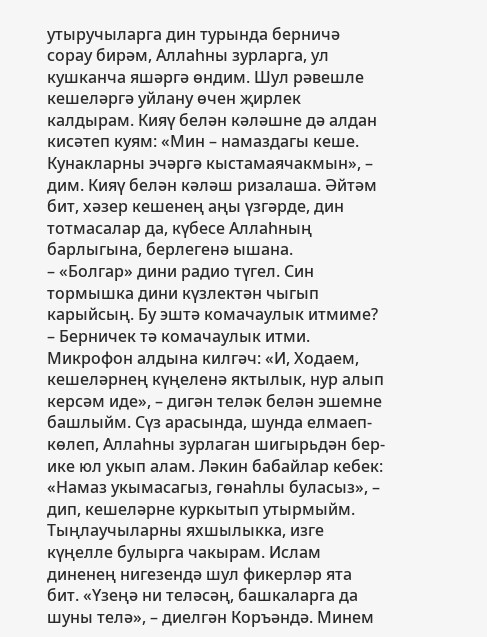утыручыларга дин турында берничә сорау бирәм, Аллаһны зурларга, ул кушканча яшәргә өндим. Шул рәвешле кешеләргә уйлану өчен җирлек калдырам. Кияү белән кәләшне дә алдан кисәтеп куям: «Мин – намаздагы кеше. Кунакларны эчәргә кыстамаячакмын», – дим. Кияү белән кәләш ризалаша. Әйтәм бит, хәзер кешенең аңы үзгәрде, дин тотмасалар да, күбесе Аллаһның барлыгына, берлегенә ышана.
– «Болгар» дини радио түгел. Син тормышка дини күзлектән чыгып карыйсың. Бу эштә комачаулык итмиме?
– Берничек тә комачаулык итми. Микрофон алдына килгәч: «И, Ходаем, кешеләрнең күңеленә яктылык, нур алып керсәм иде», – дигән теләк белән эшемне башлыйм. Сүз арасында, шунда елмаеп-көлеп, Аллаһны зурлаган шигырьдән бер-ике юл укып алам. Ләкин бабайлар кебек: «Намаз укымасагыз, гөнаһлы буласыз», – дип, кешеләрне куркытып утырмыйм. Тыңлаучыларны яхшылыкка, изге күңелле булырга чакырам. Ислам диненең нигезендә шул фикерләр ята бит. «Үзеңә ни теләсәң, башкаларга да шуны телә», – диелгән Коръәндә. Минем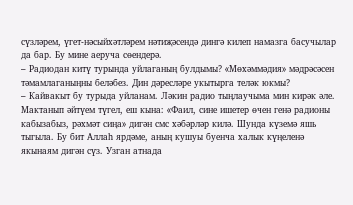сүзләрем, үгет-нәсыйхәтләрем нәтиҗәсендә дингә килеп намазга басучылар да бар. Бу мине аеруча сөендерә.
– Радиодан китү турында уйлаганың булдымы? «Мөхәммәдия» мәдрәсәсен тәмамлаганыңны беләбез. Дин дәресләре укытырга теләк юкмы?
– Кайвакыт бу турыда уйланам. Ләкин радио тыңлаучыма мин кирәк әле. Мактанып әйтүем түгел, еш кына: «Фаил, сине ишетер өчен генә радионы кабызабыз, рәхмәт сиңа» дигән смс хәбәрләр килә. Шунда күземә яшь тыгыла. Бу бит Аллаһ ярдәме, аның кушуы буенча халык күңеленә якынаям дигән сүз. Узган атнада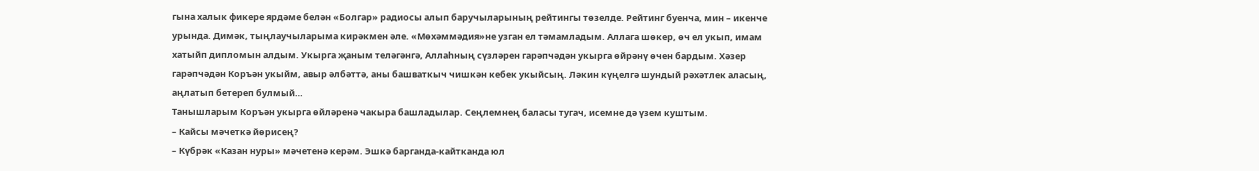гына халык фикере ярдәме белән «Болгар» радиосы алып баручыларының рейтингы төзелде. Рейтинг буенча, мин – икенче урында. Димәк, тыңлаучыларыма кирәкмен әле. «Мөхәммәдия»не узган ел тәмамладым. Аллага шөкер, өч ел укып, имам хатыйп дипломын алдым. Укырга җаным теләгәнгә, Аллаһның сүзләрен гарәпчәдән укырга өйрәнү өчен бардым. Хәзер гарәпчәдән Коръән укыйм, авыр әлбәттә, аны башваткыч чишкән кебек укыйсың. Ләкин күңелгә шундый рәхәтлек аласың, аңлатып бетереп булмый…
Танышларым Коръән укырга өйләренә чакыра башладылар. Сеңлемнең баласы тугач, исемне дә үзем куштым.
– Кайсы мәчеткә йөрисең?
– Күбрәк «Казан нуры» мәчетенә керәм. Эшкә барганда-кайтканда юл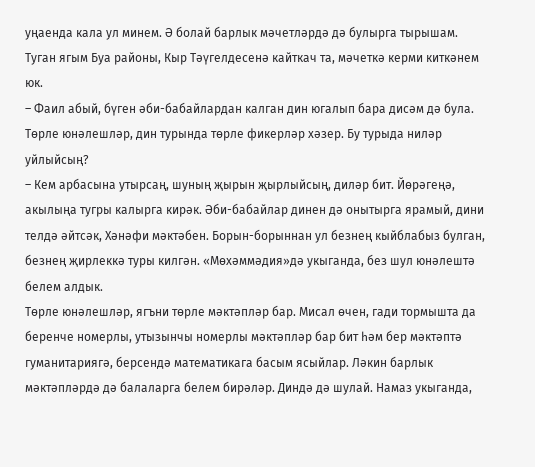уңаенда кала ул минем. Ә болай барлык мәчетләрдә дә булырга тырышам. Туган ягым Буа районы, Кыр Тәүгелдесенә кайткач та, мәчеткә керми киткәнем юк.
– Фаил абый, бүген әби-бабайлардан калган дин югалып бара дисәм дә була. Төрле юнәлешләр, дин турында төрле фикерләр хәзер. Бу турыда ниләр уйлыйсың?
– Кем арбасына утырсаң, шуның җырын җырлыйсың, диләр бит. Йөрәгеңә, акылыңа тугры калырга кирәк. Әби-бабайлар динен дә онытырга ярамый, дини телдә әйтсәк, Хәнәфи мәктәбен. Борын-борыннан ул безнең кыйблабыз булган, безнең җирлеккә туры килгән. «Мөхәммәдия»дә укыганда, без шул юнәлештә белем алдык.
Төрле юнәлешләр, ягъни төрле мәктәпләр бар. Мисал өчен, гади тормышта да беренче номерлы, утызынчы номерлы мәктәпләр бар бит һәм бер мәктәптә гуманитариягә, берсендә математикага басым ясыйлар. Ләкин барлык мәктәпләрдә дә балаларга белем бирәләр. Диндә дә шулай. Намаз укыганда,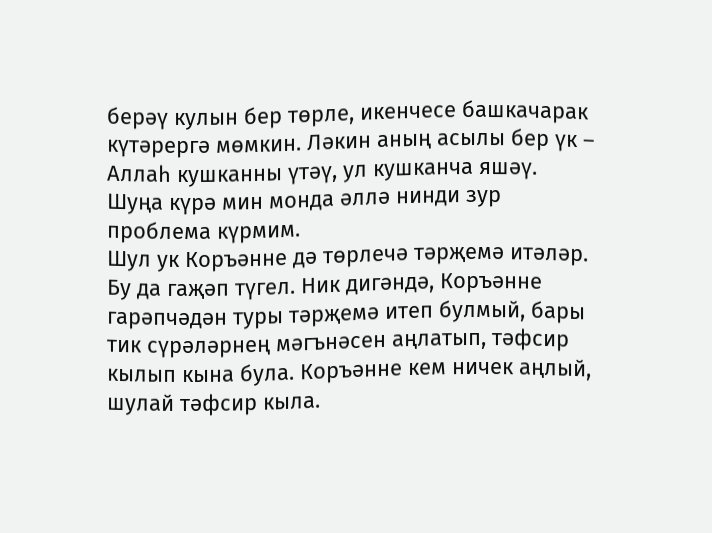берәү кулын бер төрле, икенчесе башкачарак күтәрергә мөмкин. Ләкин аның асылы бер үк – Аллаһ кушканны үтәү, ул кушканча яшәү. Шуңа күрә мин монда әллә нинди зур проблема күрмим.
Шул ук Коръәнне дә төрлечә тәрҗемә итәләр. Бу да гаҗәп түгел. Ник дигәндә, Коръәнне гарәпчәдән туры тәрҗемә итеп булмый, бары тик сүрәләрнең мәгънәсен аңлатып, тәфсир кылып кына була. Коръәнне кем ничек аңлый, шулай тәфсир кыла.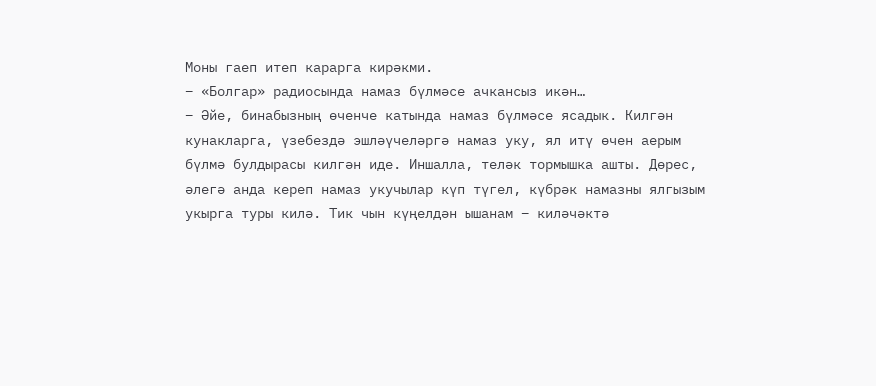Моны гаеп итеп карарга кирәкми.
– «Болгар» радиосында намаз бүлмәсе ачкансыз икән…
– Әйе, бинабызның өченче катында намаз бүлмәсе ясадык. Килгән кунакларга, үзебездә эшләүчеләргә намаз уку, ял итү өчен аерым бүлмә булдырасы килгән иде. Иншалла, теләк тормышка ашты. Дөрес, әлегә анда кереп намаз укучылар күп түгел, күбрәк намазны ялгызым укырга туры килә. Тик чын күңелдән ышанам – киләчәктә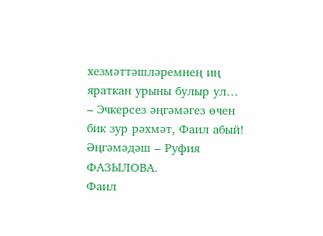хезмәттәшләремнең иң яраткан урыны булыр ул…
– Эчкерсез әңгәмәгез өчен бик зур рәхмәт, Фаил абый!
Әңгәмәдәш – Руфия ФАЗЫЛОВА.
Фаил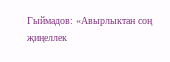Гыймадов: «Авырлыктан соң җиңеллек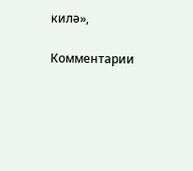килә»,

Комментарии